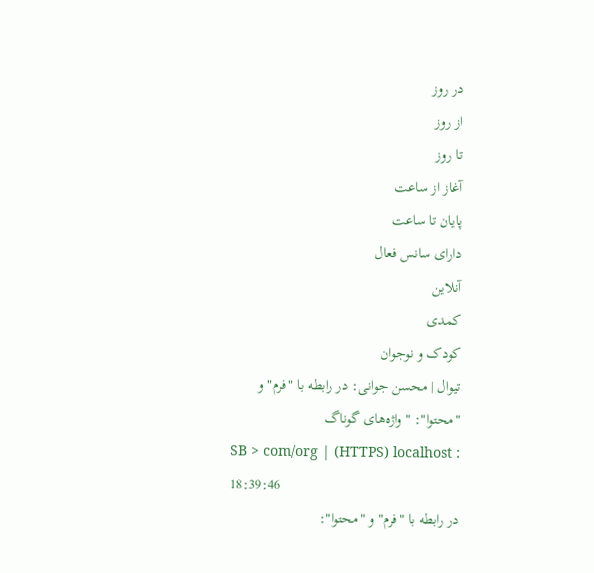در روز
از روز
تا روز
آغاز از ساعت
پایان تا ساعت
دارای سانس فعال
آنلاین
کمدی
کودک و نوجوان
تیوال | محسن جوانی: در رابطه با "فرم" و "محتوا": "واژه‌های گوناگ
SB > com/org | (HTTPS) localhost : 18:39:46
در رابطه با "فرم" و "محتوا":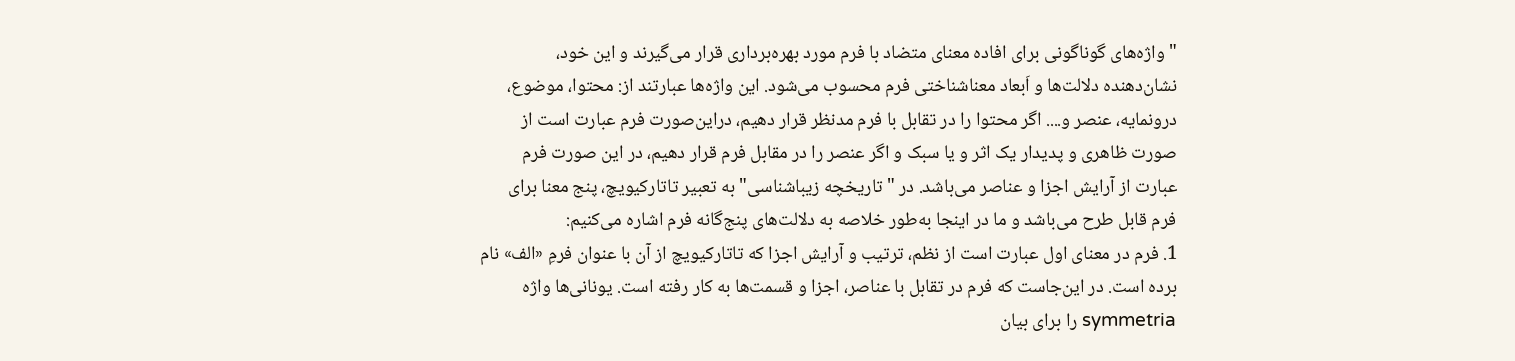"واژه‌های گوناگونی برای افاده معنای متضاد با فرم مورد بهره‌برداری قرار می‌گیرند و این خود، نشان‌دهنده دلالت‌ها و اَبعاد معناشناختی فرم محسوب می‌شود. این واژه‌ها عبارتند از: محتوا، موضوع، درونمایه، عنصر و.... اگر محتوا را در تقابل با فرم مدنظر قرار دهیم، دراین‌صورت فرم عبارت است از صورت ظاهری و پدیدار یک اثر و یا سبک و اگر عنصر را در مقابل فرم قرار دهیم، در این صورت فرم عبارت از آرایش اجزا و عناصر می‌باشد. در "تاریخچه زیباشناسی" به تعبیر تاتارکیویچ، پنج معنا برای فرم قابل طرح می‌باشد و ما در اینجا به‌طور خلاصه به دلالت‌های پنج‌گانه فرم اشاره می‌کنیم:
1. فرم در معنای اول عبارت است از نظم، ترتیب و آرایش اجزا که تاتارکیویچ از آن با عنوان فرمِ «الف» نام برده است. در این‌جاست که فرم در تقابل با عناصر، اجزا و قسمت‌ها به کار رفته است. یونانی‌ها واژه symmetria را برای بیان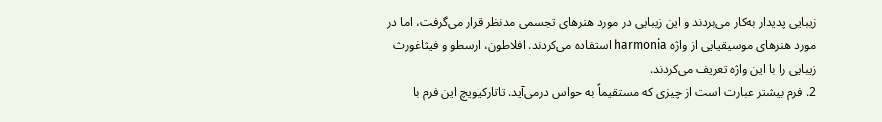زیبایی پدیدار به‌کار می‌بردند و این زیبایی در مورد هنرهای تجسمی مدنظر قرار می‌گرفت، اما در مورد هنرهای موسیقیایی از واژه harmonia استفاده می‌کردند. افلاطون، ارسطو و فیثاغورث زیبایی را با این واژه تعریف می‌کردند.
2. فرم بیشتر عبارت است از چیزی که مستقیماً به حواس درمی‌آید. تاتارکیویچ این فرم با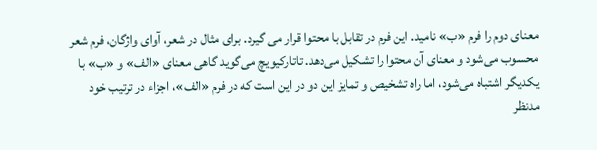معنای دوم را فرم «ب» نامید. این فرم در تقابل با محتوا قرار مى گیرد. برای مثال در شعر، آوای واژگان، فرم شعر محسوب می‌شود و معنای آن محتوا را تشکیل می‌دهد. تاتارکیویچ می‌گوید گاهی معنای «الف» و «ب» با یکدیگر اشتباه می‌شود، اما راه تشخیص و تمایز این دو در این است که در فرم «الف»، اجزاء در ترتیب خود مدنظر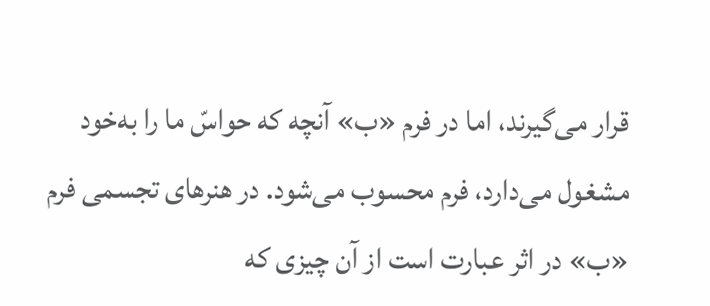قرار می‌گیرند، اما در فرم «ب» آنچه که حواسّ ما را به‌خود مشغول می‌دارد، فرم محسوب می‌شود. در هنرهای تجسمی فرم «ب» در اثر عبارت است از آن چیزی که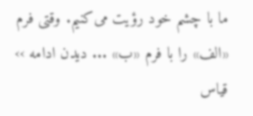ما با چشم خود رؤیت می‌کنیم. وقتی فرم «الف» را با فرم «ب» ... دیدن ادامه ›› قیاس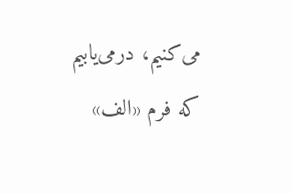مى‌کنیم، درمى‌یابیم که فرم «الف»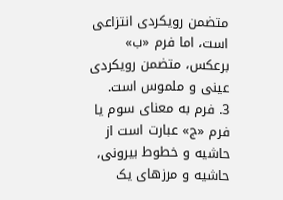متضمن رویکردى انتزاعى است، اما فرم «ب» برعکس، متضمن رویکردى عینى و ملموس است.
3. فرم به معنای سوم یا فرم «ج» عبارت است از حاشیه و خطوط بیرونی، حاشیه و مرزهای یک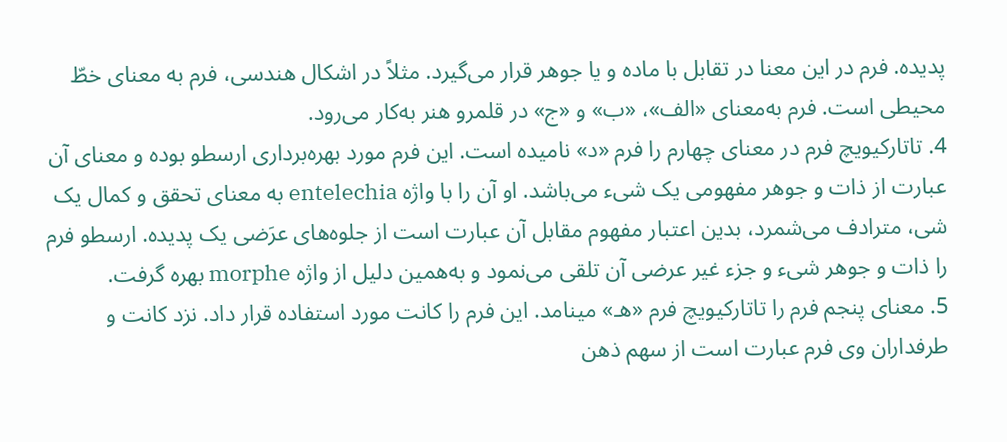پدیده. فرم در این معنا در تقابل با ماده و یا جوهر قرار می‌گیرد. مثلاً در اشکال هندسی، فرم به معنای خطّ محیطی است. فرم به‌معنای «الف»، «ب» و «ج» در قلمرو هنر به‌کار می‌رود.
4. تاتارکیویچ فرم در معنای چهارم را فرم «د» نامیده است. این فرم مورد بهره‌برداری ارسطو بوده و معنای آن عبارت از ذات و جوهر مفهومى یک شى‌ء می‌باشد. او آن را با واژه entelechia به معنای تحقق و کمال یک شی، مترادف می‌شمرد، بدین اعتبار مفهوم مقابل آن عبارت است از جلوه‌های عرَضی یک پدیده. ارسطو فرم را ذات و جوهر شیء و جزء غیر عرضی آن تلقی می‌نمود و به‌همین دلیل از واژه morphe بهره گرفت.
5. معنای پنجم فرم را تاتارکیویچ فرم «هـ» مینامد. این فرم را کانت مورد استفاده قرار داد. نزد کانت و طرفداران وى فرم عبارت است از سهم ذهن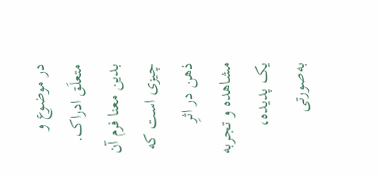در موضوع و متعلَق ادراک. بدین معنا فرم آن چیزی است که ذهن در اثرِ مشاهده و تجربه یک پدیده، به‌صورتى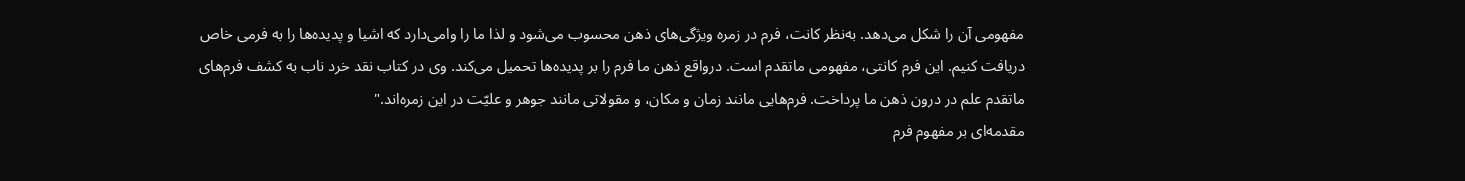مفهومى آن را شکل مى‌دهد. به‌نظر کانت، فرم در زمره ویژگى‌هاى ذهن محسوب مى‌شود و لذا ما را وامى‌دارد که اشیا و پدیده‌ها را به فرمى خاص دریافت کنیم. این فرم کانتى، مفهومى ماتقدم است. درواقع ذهن ما فرم را بر پدیده‌ها تحمیل مى‌کند. وی در کتاب نقد خرد ناب به کشف فرم‌های ماتقدم علم در درون ذهن ما پرداخت. فرم‌هایی مانند زمان و مکان، و مقولاتی مانند جوهر و علیّت در این زمره‌اند."
مقدمه‌اى بر مفهوم فرم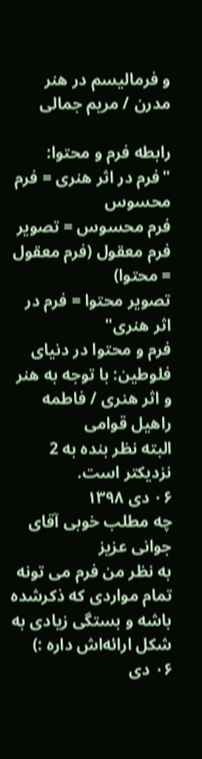و فرمالیسم در هنر مدرن / مریم جمالى

رابطه فرم و محتوا:
"فرم در اثر هنری = فرم محسوس
فرم محسوس = تصویر فرم معقول (فرم معقول = محتوا)
تصویر محتوا = فرم در اثر هنری"
فرم و محتوا در دنیای فلوطین: با توجه به هنر و اثر هنری / فاطمه راهیل قوامی
البته نظر بنده به 2 نزدیکتر است.
۰۶ دی ۱۳۹۸
چه مطلب خوبی آقای جوانی عزیز
به نظر من فرم می تونه تمام مواردی که ذکرشده باشه و بستگی زیادی به شکل ارائه‌اش داره :)
۰۶ دی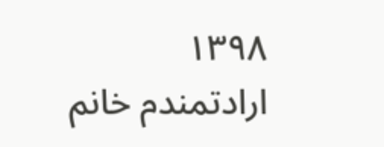۱۳۹۸
ارادتمندم خانم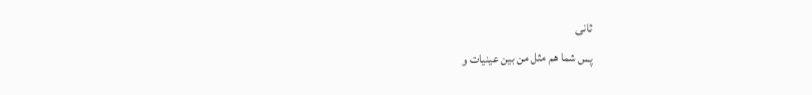ثانی
پس شما هم مثل من بین عینیات و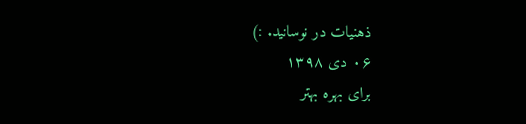ذهنیات در نوسانید. :)
۰۶ دی ۱۳۹۸
برای بهره بهتر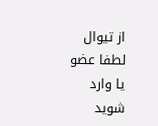از تیوال لطفا عضو یا وارد شوید